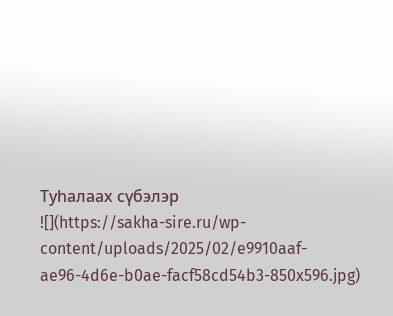Туһалаах сүбэлэр
![](https://sakha-sire.ru/wp-content/uploads/2025/02/e9910aaf-ae96-4d6e-b0ae-facf58cd54b3-850x596.jpg)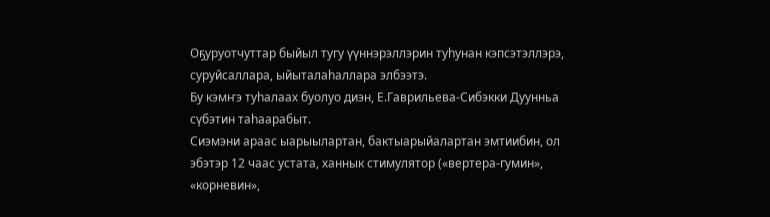Оҕуруотчуттар быйыл тугу үүннэрэллэрин туһунан кэпсэтэллэрэ, суруйсаллара, ыйыталаһаллара элбээтэ.
Бу кэмҥэ туһалаах буолуо диэн, Е.Гаврильева-Сибэкки Дуунньа сүбэтин таһаарабыт.
Сиэмэни араас ыарыылартан, бактыарыйалартан эмтиибин, ол эбэтэр 12 чаас устата, ханнык стимулятор («вертера-гумин», «корневин»,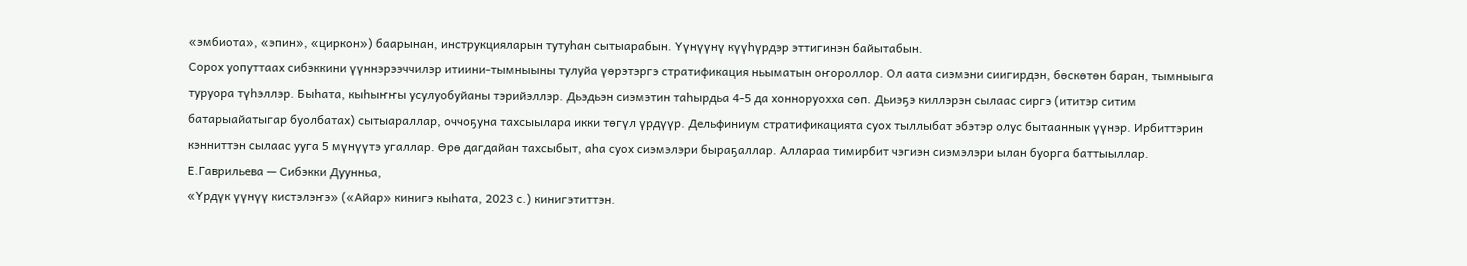«эмбиота», «эпин», «циркон») баарынан, инструкцияларын тутуһан сытыарабын. Үүнүүнү күүһүрдэр эттигинэн байытабын.
Сорох уопуттаах сибэккини үүннэрээччилэр итиини-тымныыны тулуйа үөрэтэргэ стратификация ньыматын оҥороллор. Ол аата сиэмэни сиигирдэн, бөскөтөн баран, тымныыга туруора түһэллэр. Быһата, кыһыҥҥы усулуобуйаны тэрийэллэр. Дьэдьэн сиэмэтин таһырдьа 4-5 да хонноруохха сөп. Дьиэҕэ киллэрэн сылаас сиргэ (ититэр ситим батарыайатыгар буолбатах) сытыараллар, оччоҕуна тахсыылара икки төгүл үрдүүр. Дельфиниум стратификацията суох тыллыбат эбэтэр олус бытааннык үүнэр. Ирбиттэрин кэнниттэн сылаас ууга 5 мүнүүтэ угаллар. Өрө дагдайан тахсыбыт, аһа суох сиэмэлэри быраҕаллар. Аллараа тимирбит чэгиэн сиэмэлэри ылан буорга баттыыллар.
Е.Гаврильева — Сибэкки Дуунньа,
«Үрдүк үүнүү кистэлэҥэ» («Айар» кинигэ кыһата, 2023 с.) кинигэтиттэн.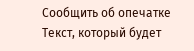Сообщить об опечатке
Текст, который будет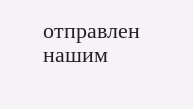отправлен нашим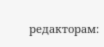редакторам: